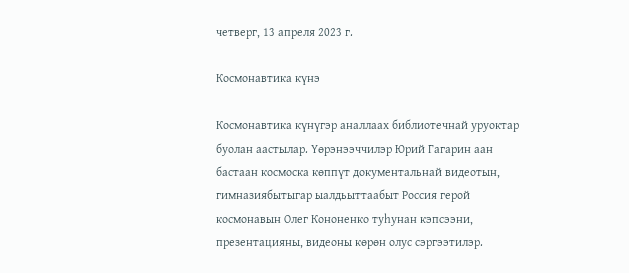четверг, 13 апреля 2023 г.

Космонавтика күнэ

Космонавтика күнүгэр аналлаах библиотечнай уруоктар буолан аастылар. Үөрэнээччилэр Юрий Гагарин аан бастаан космоска көппүт документальнай видеотын, гимназиябытыгар ыалдьыттаабыт Россия герой космонавын Олег Кононенко туһунан кэпсээни, презентацияны, видеоны көрөн олус сэргээтилэр.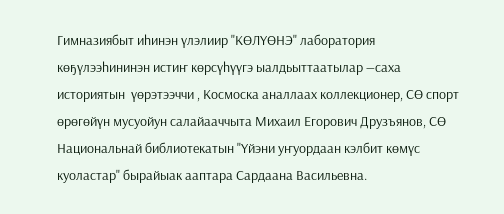Гимназиябыт иһинэн үлэлиир "КӨЛҮӨНЭ" лаборатория көҕүлээһининэн истиҥ көрсүһүүгэ ыалдьыттаатылар —саха историятын  үөрэтээччи , Космоска аналлаах коллекционер, СӨ спорт өрөгөйүн мусуойун салайааччыта Михаил Егорович Друзъянов, СӨ Национальнай библиотекатын "Үйэни уҥуордаан кэлбит көмүс куоластар" бырайыак ааптара Сардаана Васильевна.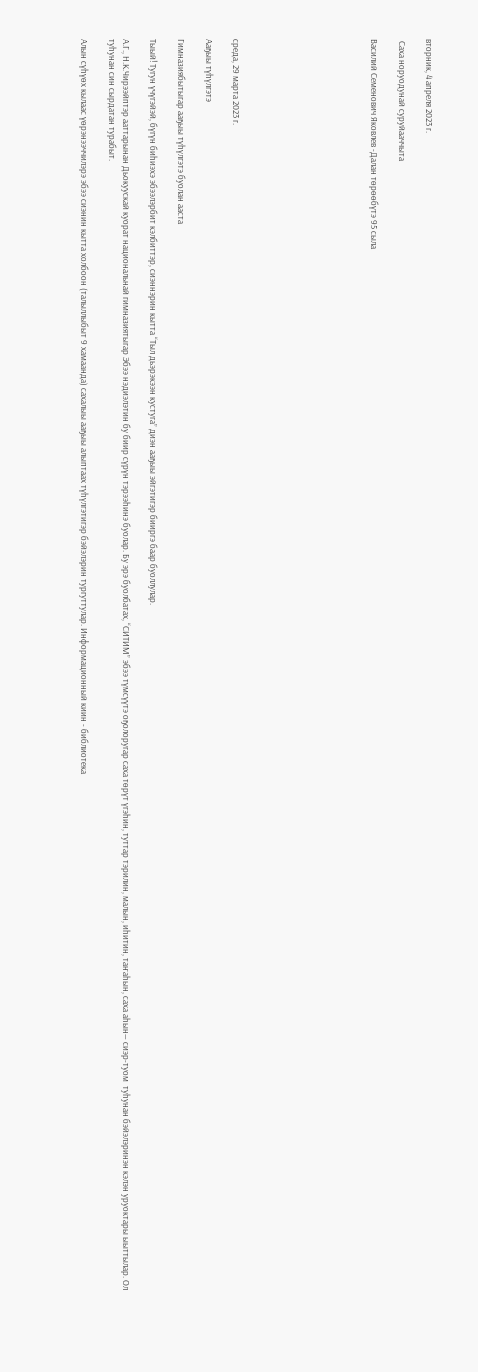вторник, 4 апреля 2023 г.

 Саха норуодунай суруйааччыта

Василий Семенович Яковлев -Далан төрөөбүтэ 95 сыла









среда, 29 марта 2023 г.

Ааҕыы түһүлгэтэ

Гимназиябытыгар ааҕыы түһүлгэтэ буолан ааста

Тыый! Тугун үчүгэйэй, бүгүн биһиэхэ эбээлэрбит кэлбиттэр, сиэннэрин кытта “Тыл дьэрэкээн кустуга” диэн ааҕыы эйгэтигэр бииргэ баар буоллулар.

А.Г., Н.К.Чирээйптэр ааттарынан Дьокуускай куорат национальнай гимназиятыгар Эбээ нэдиэлэтин бу биир сүрүн тэрээһинэ буолар. Бу эрэ буолбатах, “СИТИМ” эбээ түмсүүтэ оҕолоругар саха төрүт үгэһин, туттар тэрилин, малын, иһитин, таҥаһын, саха аһын— сиэр-туом  туһунан бэйэлэринэн кэлэн уруоктары ыыттылар. Ол туһунан син сырдатан турабыт.

Алын сүһүөх кылаас үөрэнээччилэрэ эбээ сиэнин кытта холбоон (талыллыбыт 9 хамаанда) сахалыы ааҕыы алыптаах түһүлгэтигэр бэйэлэрин тургуттулар. Информационный киин - библиотека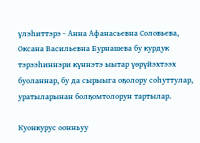үлэһиттэрэ - Анна Афанасьевна Соловьева, Оксана Васильевна Бурнашева бу курдук тэрээһиннэри күннэтэ ыытар үөрүйэхтээх буоланнар, бу да сырыыга оҕолору соһуттулар, уратыларынан болҕомтолорун тартылар.

Куонкурус оонньуу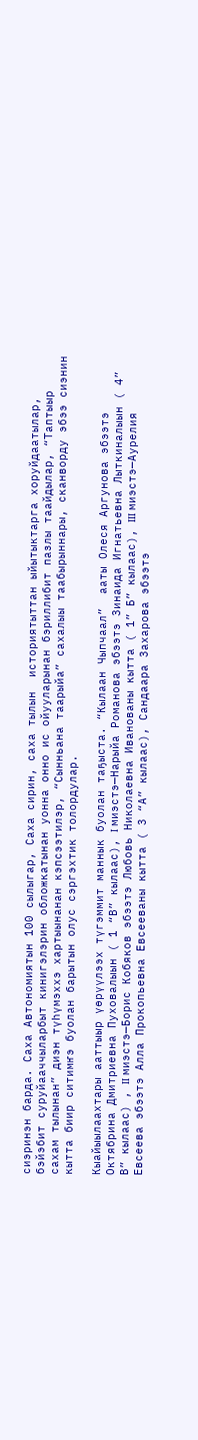сиэринэн барда. Саха Автономиятын 100 сылыгар, Саха сирин, саха тылын  историятыттан ыйытыктарга хоруйдаатылар, бэйэбит суруйааччыларбыт кинигэлэрин обложкатынан уонна онно ис ойууларынан бэриллибит пазлы таайдылар, “Таптыыр сахам тылынан” диэн түһүмэххэ хартыынанан кэпсээтилэр, “Сынньана таарыйа” сахалыы таабырыннары, сканворду эбээ сиэнин кытта биир ситимҥэ буолан барытын олус сэргэхтик толордулар.

Кыайыылаахтары ааттыыр үөрүүлээх түгэммит маннык буолан таҕыста. “Кылаан Чыпчаал”  ааты Олеся Аргунова эбээтэ Октябрина Дмитриевна Пуховалыын ( 1 “В” кылаас), I миэстэ—Нарыйа Романова эбээтэ Зинаида Игнатьевна Лыткиналыын ( 4” В” кылаас) , II миэстэ—Борис Кобяков эбээтэ Любовь Николаевна Иванованы кытта ( 1” Б” кылаас), III миэстэ—Аурелия Евсеева эбээтэ Алла Прокопьевна Евсееваны кытта ( 3 “А” кылаас), Сандаара Захарова эбээтэ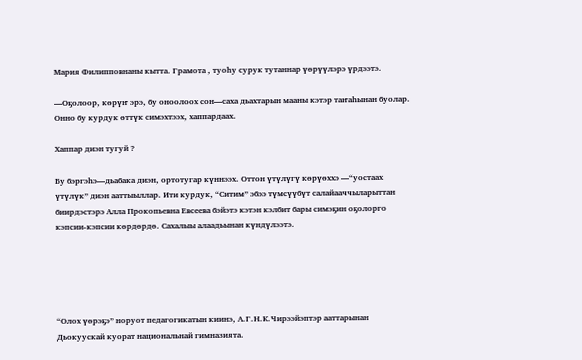Мария Филипповнаны кытта. Грамота , туоһу сурук тутаннар үөрүүлэрэ үрдээтэ.

—Оҕолоор, көрүҥ эрэ, бу оноолоох сон—саха дьахтарын мааны кэтэр таҥаһынан буолар. Онно бу курдук өттүк симэхтээх, хаппардаах.

Хаппар диэн тугуй ?

Бу бэргэһэ—дьабака диэн, ортотугар күннээх. Оттон үтүлүгү көрүөххэ —“уостаах үтүлүк” диэн ааттыыллар. Ити курдук, “Ситим” эбээ түмсүүбүт салайааччыларыттан биирдэстэрэ Алла Прокопьевна Евсеева бэйэтэ кэтэн кэлбит бары симэҕин оҕолорго кэпсии-кэпсии көрдөрдө. Сахалыы алаадьынан күндүлээтэ.





“Олох үөрэҕэ” норуот педагогикатын киинэ, А.Г.Н.К.Чирээйэптэр ааттарынан Дьокуускай куорат национальнай гимназията.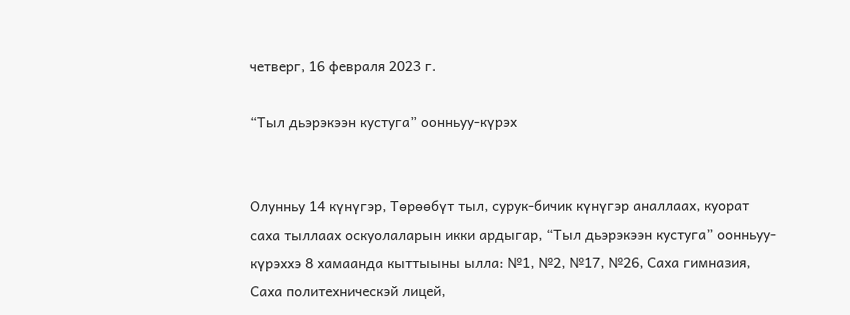четверг, 16 февраля 2023 г.

“Тыл дьэрэкээн кустуга” оонньуу-күрэх


Олунньу 14 күнүгэр, Төрөөбүт тыл, сурук-бичик күнүгэр аналлаах, куорат саха тыллаах оскуолаларын икки ардыгар, “Тыл дьэрэкээн кустуга” оонньуу-күрэххэ 8 хамаанда кыттыыны ылла: №1, №2, №17, №26, Саха гимназия, Саха политехническэй лицей,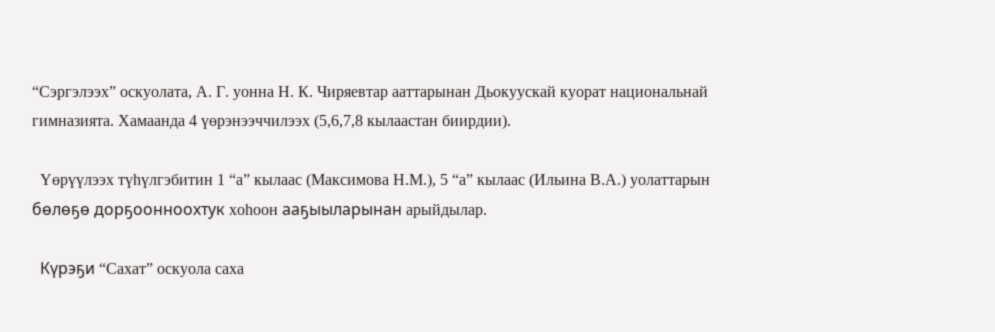“Сэргэлээх” оскуолата, А. Г. уонна Н. К. Чиряевтар ааттарынан Дьокуускай куорат национальнай гимназията. Хамаанда 4 үөрэнээччилээх (5,6,7,8 кылаастан биирдии).

  Үөрүүлээх түһүлгэбитин 1 “а” кылаас (Максимова Н.М.), 5 “а” кылаас (Ильина В.А.) уолаттарын бөлөҕө дорҕоонноохтук хоһоон ааҕыыларынан арыйдылар.

  Күрэҕи “Сахат” оскуола саха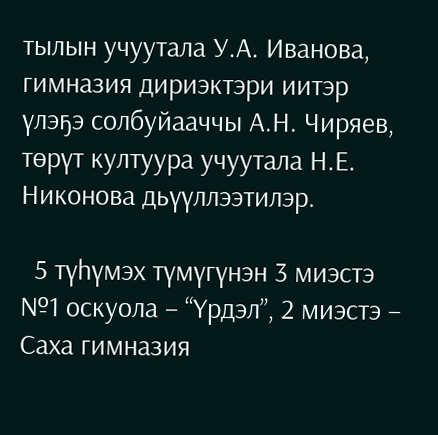тылын учуутала У.А. Иванова, гимназия дириэктэри иитэр үлэҕэ солбуйааччы А.Н. Чиряев, төрүт култуура учуутала Н.Е. Никонова дьүүллээтилэр.

  5 түһүмэх түмүгүнэн 3 миэстэ №1 оскуола – “Үрдэл”, 2 миэстэ – Саха гимназия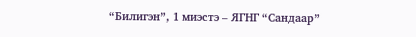“Билигэн”, 1 миэстэ – ЯГНГ “Сандаар”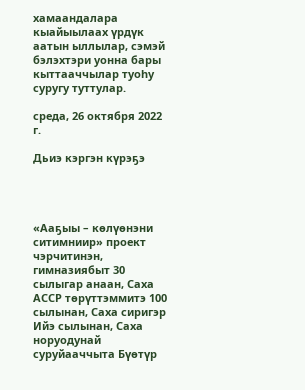хамаандалара кыайыылаах үрдүк аатын ыллылар, сэмэй бэлэхтэри уонна бары кыттааччылар туоһу суругу туттулар.

среда, 26 октября 2022 г.

Дьиэ кэргэн күрэҕэ




«Ааҕыы – көлүөнэни ситимниир» проект чэрчитинэн, гимназиябыт 30 сылыгар анаан, Саха АССР төрүттэммитэ 100 сылынан, Саха сиригэр Ийэ сылынан, Саха норуодунай суруйааччыта Бүөтүр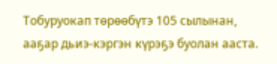Тобуруокап төрөөбүтэ 105 сылынан, ааҕар дьиэ-кэргэн күрэҕэ буолан ааста.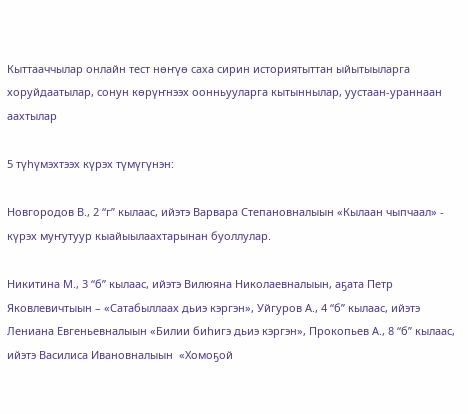Кыттааччылар онлайн тест нөҥүө саха сирин историятыттан ыйытыыларга хоруйдаатылар, сонун көрүҥнээх оонньууларга кытыннылар, уустаан-ураннаан аахтылар

5 түһүмэхтээх күрэх түмүгүнэн:

Новгородов В., 2 “г” кылаас, ийэтэ Варвара Степановналыын «Кылаан чыпчаал» - күрэх муҥутуур кыайыылаахтарынан буоллулар.

Никитина М., 3 “б” кылаас, ийэтэ Вилюяна Николаевналыын, аҕата Петр Яковлевичтыын – «Сатабыллаах дьиэ кэргэн», Уйгуров А., 4 “б” кылаас, ийэтэ Лениана Евгеньевналыын «Билии биһигэ дьиэ кэргэн», Прокопьев А., 8 “б” кылаас, ийэтэ Василиса Ивановналыын  «Хомоҕой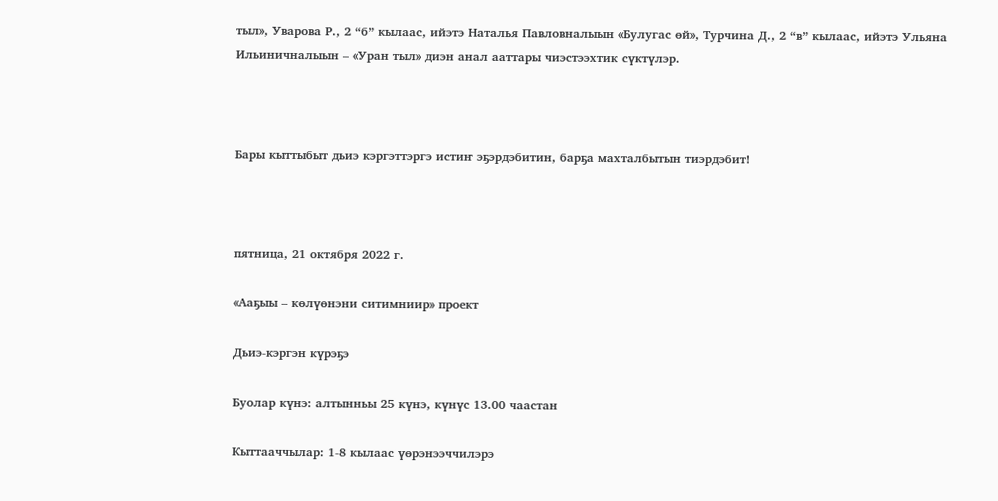тыл», Уварова Р., 2 “б” кылаас, ийэтэ Наталья Павловналыын «Булугас өй», Турчина Д., 2 “в” кылаас, ийэтэ Ульяна Ильиничналыын – «Уран тыл» диэн анал ааттары чиэстээхтик сүктүлэр.



Бары кыттыбыт дьиэ кэргэттэргэ истиҥ эҕэрдэбитин, барҕа махталбытын тиэрдэбит!



пятница, 21 октября 2022 г.

«Ааҕыы – көлүөнэни ситимниир» проект

Дьиэ-кэргэн күрэҕэ

Буолар күнэ: алтынньы 25 күнэ, күнүс 13.00 чаастан

Кыттааччылар: 1-8 кылаас үөрэнээччилэрэ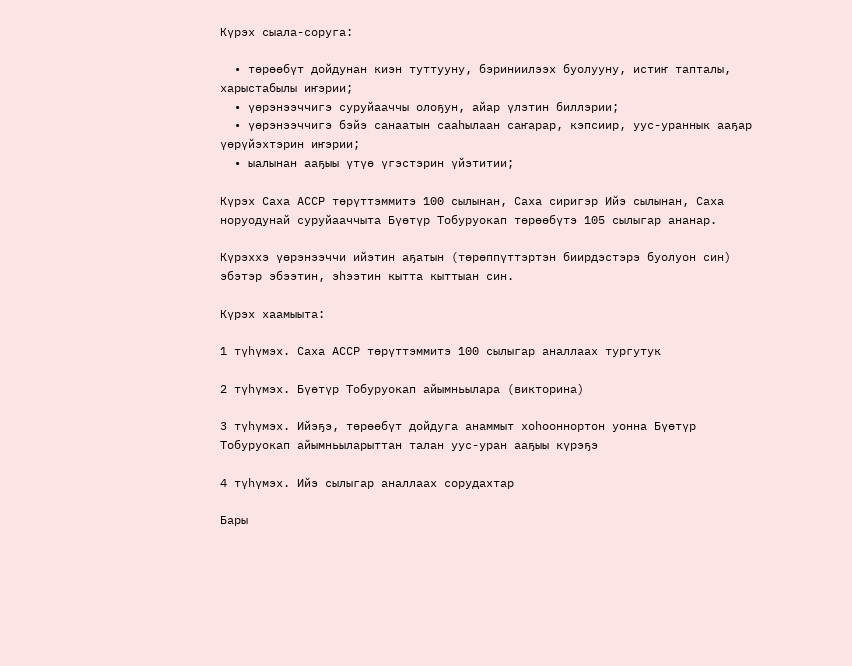Күрэх сыала-соруга:

  • төрөөбүт дойдунан киэн туттууну, бэриниилээх буолууну, истиҥ тапталы, харыстабылы иҥэрии;
  • үөрэнээччигэ суруйааччы олоҕун, айар үлэтин биллэрии;
  • үөрэнээччигэ бэйэ санаатын сааһылаан саҥарар, кэпсиир, уус-ураннык ааҕар үөрүйэхтэрин иҥэрии;
  • ыалынан ааҕыы үтүө үгэстэрин үйэтитии;

Күрэх Саха АССР төрүттэммитэ 100 сылынан, Саха сиригэр Ийэ сылынан, Саха норуодунай суруйааччыта Бүөтүр Тобуруокап төрөөбүтэ 105 сылыгар ананар.

Күрэххэ үөрэнээччи ийэтин аҕатын (төрөппүттэртэн биирдэстэрэ буолуон син) эбэтэр эбээтин, эһээтин кытта кыттыан син.

Күрэх хаамыыта:

1 түһүмэх. Саха АССР төрүттэммитэ 100 сылыгар аналлаах тургутук

2 түһүмэх. Бүөтүр Тобуруокап айымньылара (викторина)

3 түһүмэх. Ийэҕэ, төрөөбүт дойдуга анаммыт хоһооннортон уонна Бүөтүр Тобуруокап айымньыларыттан талан уус-уран ааҕыы күрэҕэ

4 түһүмэх. Ийэ сылыгар аналлаах сорудахтар

Бары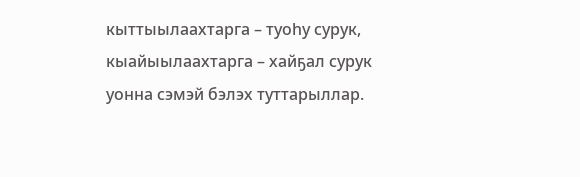кыттыылаахтарга – туоһу сурук, кыайыылаахтарга – хайҕал сурук уонна сэмэй бэлэх туттарыллар.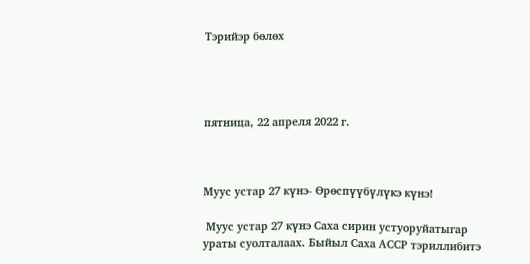Тэрийэр бөлөх




пятница, 22 апреля 2022 г.



Муус устар 27 күнэ- Өрөспүүбүлүкэ күнэ!

 Муус устар 27 күнэ Саха сирин устуоруйатыгар ураты суолталаах. Быйыл Саха АССР тэриллибитэ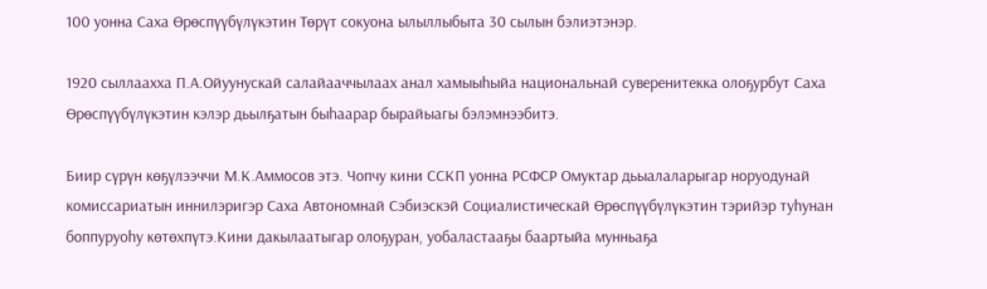100 уонна Саха Өрөспүүбүлүкэтин Төрүт сокуона ылыллыбыта 30 сылын бэлиэтэнэр.

1920 сыллаахха П.А.Ойуунускай салайааччылаах анал хамыыһыйа национальнай суверенитекка олоҕурбут Саха Өрөспүүбүлүкэтин кэлэр дьылҕатын быһаарар бырайыагы бэлэмнээбитэ.

Биир сүрүн көҕүлээччи М.К.Аммосов этэ. Чопчу кини ССКП уонна РСФСР Омуктар дьыалаларыгар норуодунай комиссариатын иннилэригэр Саха Автономнай Сэбиэскэй Социалистическай Өрөспүүбүлүкэтин тэрийэр туһунан боппуруоһу көтөхпүтэ.Кини дакылаатыгар олоҕуран, уобаластааҕы баартыйа мунньаҕа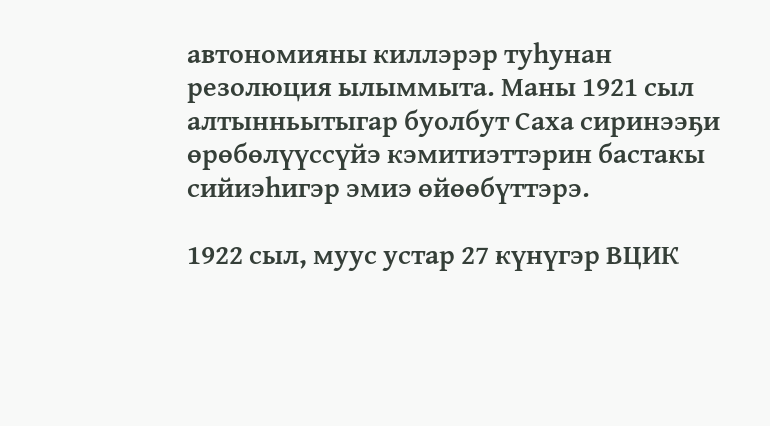автономияны киллэрэр туһунан резолюция ылыммыта. Маны 1921 сыл алтынньытыгар буолбут Саха сиринээҕи өрөбөлүүссүйэ кэмитиэттэрин бастакы сийиэһигэр эмиэ өйөөбүттэрэ.

1922 сыл, муус устар 27 күнүгэр ВЦИК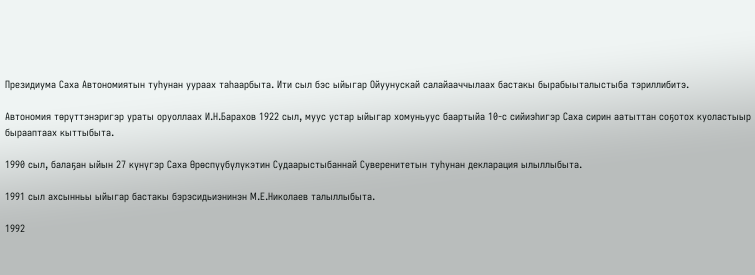Президиума Саха Автономиятын туһунан уураах таһаарбыта. Ити сыл бэс ыйыгар Ойуунускай салайааччылаах бастакы бырабыыталыстыба тэриллибитэ.

Автономия төрүттэнэригэр ураты оруоллаах И.Н.Барахов 1922 сыл, муус устар ыйыгар хомуньуус баартыйа 10-с сийиэһигэр Саха сирин аатыттан соҕотох куоластыыр бырааптаах кыттыбыта.

1990 сыл, балаҕан ыйын 27 күнүгэр Саха Өрөспүүбүлүкэтин Судаарыстыбаннай Суверенитетын туһунан декларация ылыллыбыта.

1991 сыл ахсынньы ыйыгар бастакы бэрэсидьиэнинэн М.Е.Николаев талыллыбыта.

1992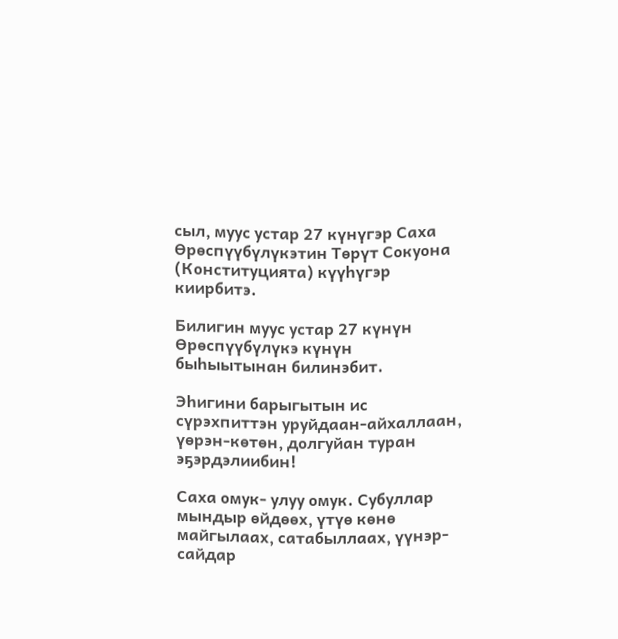сыл, муус устар 27 күнүгэр Саха Өрөспүүбүлүкэтин Төрүт Сокуона (Конституцията) күүһүгэр киирбитэ.

Билигин муус устар 27 күнүн Өрөспүүбүлүкэ күнүн быһыытынан билинэбит.

Эһигини барыгытын ис сүрэхпиттэн уруйдаан-айхаллаан, үөрэн-көтөн, долгуйан туран эҕэрдэлиибин!

Саха омук- улуу омук. Субуллар мындыр өйдөөх, үтүө көнө майгылаах, сатабыллаах, үүнэр-сайдар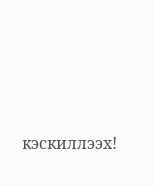кэскиллээх!